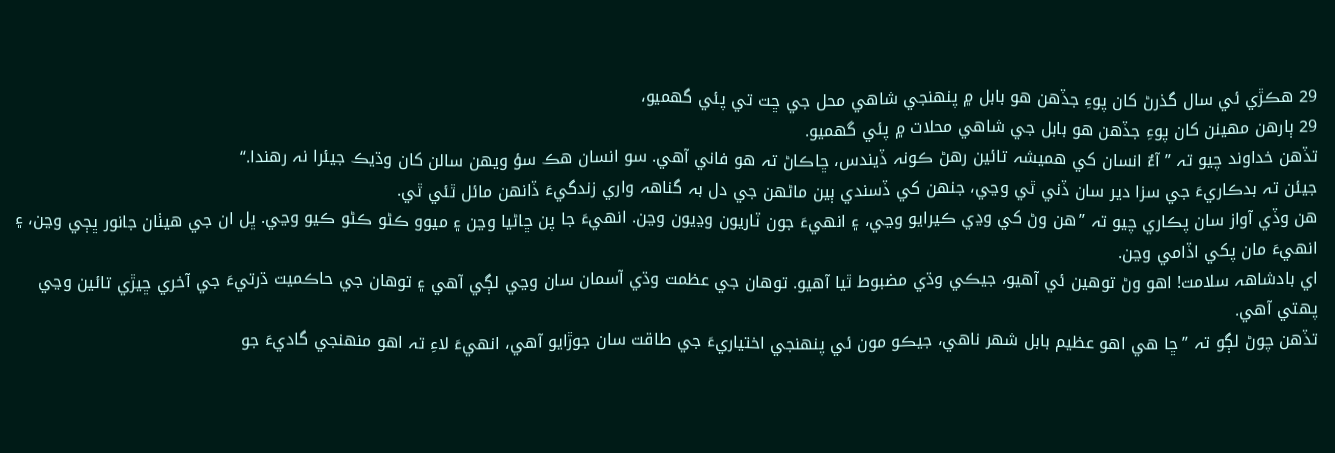29 هڪڙي ئي سال گذرڻ کان پوءِ جڏهن هو بابل ۾ پنهنجي شاهي محل جي ڇت تي پئي گھميو،
29 ٻارهن مهينن کان پوءِ جڏهن هو بابل جي شاهي محلات ۾ پئي گهميو.
تڏهن خداوند چيو تہ ”آءٌ انسان کي هميشہ تائين رهڻ ڪونہ ڏيندس، ڇاڪاڻ تہ هو فاني آهي. سو انسان هڪ سؤ ويهن سالن کان وڌيڪ جيئرا نہ رهندا.“
جيئن تہ بدڪاريءَ جي سزا دير سان ڏني ٿي وڃي، جنهن کي ڏسندي ٻين ماڻهن جي دل بہ گناهہ واري زندگيءَ ڏانهن مائل ٿئي ٿي.
هن وڏي آواز سان پڪاري چيو تہ ”هن وڻ کي وڍي ڪيرايو وڃي، ۽ انهيءَ جون ٽاريون وڍيون وڃن. انهيءَ جا پن ڇاڻيا وڃن ۽ ميوو ڪڻو ڪڻو ڪيو وڃي. ڀل ان جي هيٺان جانور ڀڄي وڃن، ۽ انهيءَ مان پکي اڏامي وڃن.
اي بادشاهہ سلامت! اهو وڻ توهين ئي آهيو، جيڪي وڌي مضبوط ٿيا آهيو. توهان جي عظمت وڌي آسمان سان وڃي لڳي آهي ۽ توهان جي حاڪميت ڌرتيءَ جي آخري ڇيڙي تائين وڃي پهتي آهي.
تڏهن چوڻ لڳو تہ ”ڇا هي اهو عظيم بابل شهر ناهي، جيڪو مون ئي پنهنجي اختياريءَ جي طاقت سان جوڙايو آهي، انهيءَ لاءِ تہ اهو منهنجي گاديءَ جو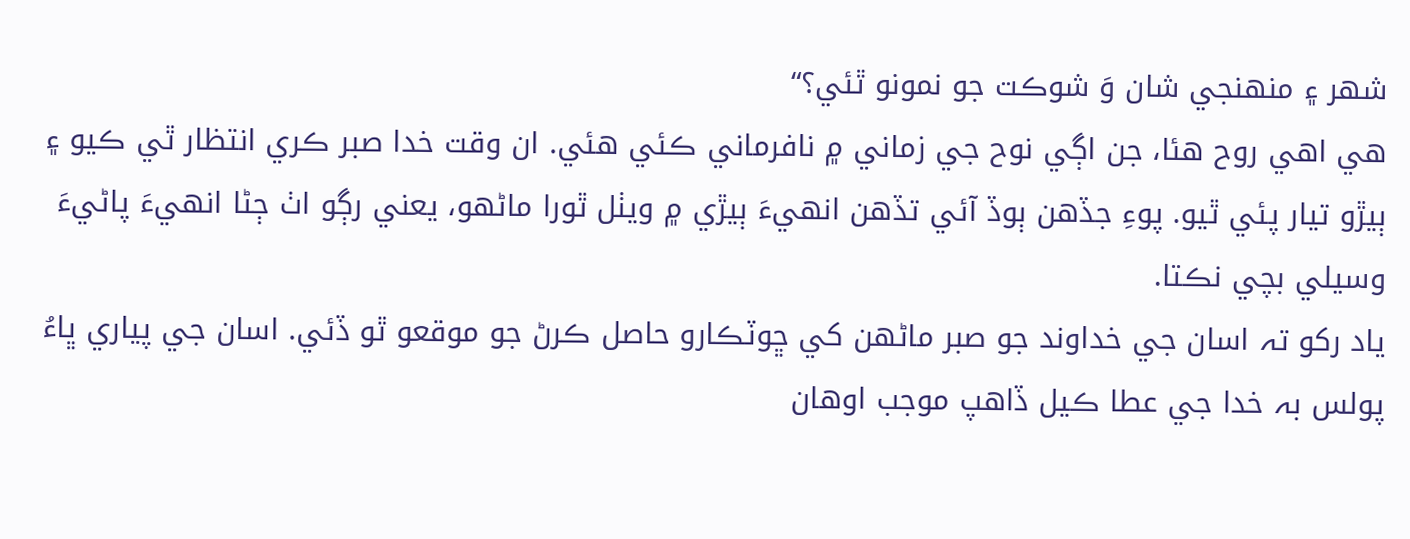شهر ۽ منهنجي شان وَ شوڪت جو نمونو ٿئي؟“
هي اهي روح هئا، جن اڳي نوح جي زماني ۾ نافرماني ڪئي هئي. ان وقت خدا صبر ڪري انتظار ٿي ڪيو ۽ ٻيڙو تيار پئي ٿيو. پوءِ جڏهن ٻوڏ آئي تڏهن انهيءَ ٻيڙي ۾ ويٺل ٿورا ماڻهو، يعني رڳو اٺ ڄڻا انهيءَ پاڻيءَ وسيلي بچي نڪتا.
ياد رکو تہ اسان جي خداوند جو صبر ماڻهن کي ڇوٽڪارو حاصل ڪرڻ جو موقعو ٿو ڏئي. اسان جي پياري ڀاءُ پولس بہ خدا جي عطا ڪيل ڏاهپ موجب اوهان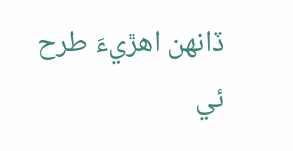ڏانهن اهڙيءَ طرح ئي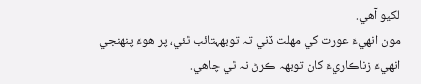لکيو آهي.
مون انهيءَ عورت کي مهلت ڏني تہ توبهہتائب ٿئي، پر هوءَ پنهنجي انهيءَ زناڪاريءَ کان توبهہ ڪرڻ نہ ٿي چاهي.